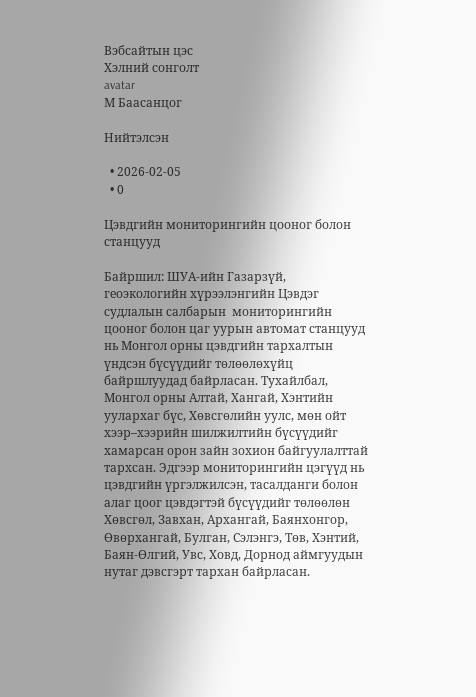Вэбсайтын цэс
Хэлний сонголт
avatar
М Баасанцог

Нийтэлсэн

  • 2026-02-05
  • 0

Цэвдгийн мониторингийн цооног болон станцууд

Байршил: ШУА-ийн Газарзүй, геоэкологийн хүрээлэнгийн Цэвдэг судлалын салбарын  мониторингийн цооног болон цаг уурын автомат станцууд нь Монгол орны цэвдгийн тархалтын үндсэн бүсүүдийг төлөөлөхүйц байршлуудад байрласан. Тухайлбал, Монгол орны Алтай, Хангай, Хэнтийн уулархаг бүс, Хөвсгөлийн уулс, мөн ойт хээр–хээрийн шилжилтийн бүсүүдийг хамарсан орон зайн зохион байгуулалттай тархсан. Эдгээр мониторингийн цэгүүд нь цэвдгийн үргэлжилсэн, тасалданги болон алаг цоог цэвдэгтэй бүсүүдийг төлөөлөн Хөвсгөл, Завхан, Архангай, Баянхонгор, Өвөрхангай, Булган, Сэлэнгэ, Төв, Хэнтий, Баян-Өлгий, Увс, Ховд, Дорнод аймгуудын нутаг дэвсгэрт тархан байрласан.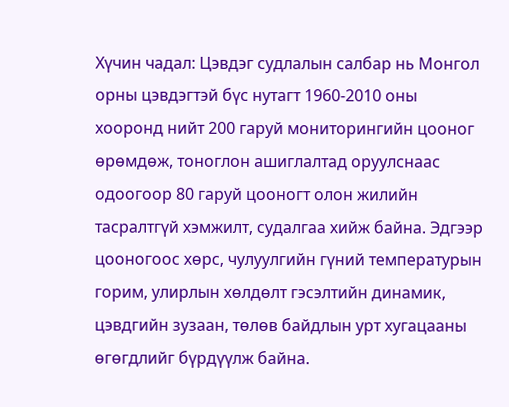Хүчин чадал: Цэвдэг судлалын салбар нь Монгол орны цэвдэгтэй бүс нутагт 1960-2010 оны хооронд нийт 200 гаруй мониторингийн цооног өрөмдөж, тоноглон ашиглалтад оруулснаас одоогоор 80 гаруй цооногт олон жилийн тасралтгүй хэмжилт, судалгаа хийж байна. Эдгээр цооногоос хөрс, чулуулгийн гүний температурын горим, улирлын хөлдөлт гэсэлтийн динамик, цэвдгийн зузаан, төлөв байдлын урт хугацааны өгөгдлийг бүрдүүлж байна.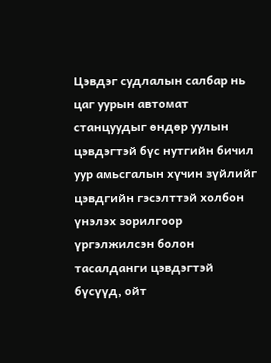Цэвдэг судлалын салбар нь цаг уурын автомат станцуудыг өндөр уулын цэвдэгтэй бүс нутгийн бичил уур амьсгалын хүчин зүйлийг цэвдгийн гэсэлттэй холбон үнэлэх зорилгоор үргэлжилсэн болон тасалданги цэвдэгтэй бүсүүд, ойт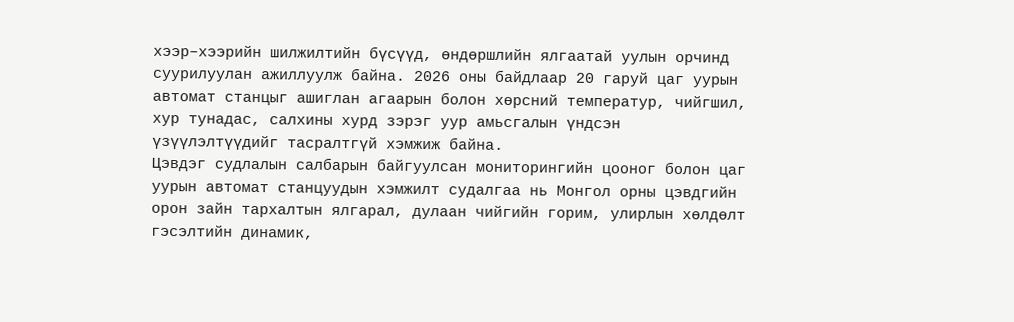хээр–хээрийн шилжилтийн бүсүүд, өндөршлийн ялгаатай уулын орчинд суурилуулан ажиллуулж байна. 2026 оны байдлаар 20 гаруй цаг уурын автомат станцыг ашиглан агаарын болон хөрсний температур, чийгшил, хур тунадас, салхины хурд зэрэг уур амьсгалын үндсэн үзүүлэлтүүдийг тасралтгүй хэмжиж байна.
Цэвдэг судлалын салбарын байгуулсан мониторингийн цооног болон цаг уурын автомат станцуудын хэмжилт судалгаа нь Монгол орны цэвдгийн орон зайн тархалтын ялгарал, дулаан чийгийн горим, улирлын хөлдөлт гэсэлтийн динамик,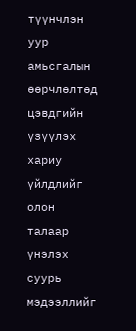түүнчлэн уур амьсгалын өөрчлөлтөд цэвдгийн үзүүлэх хариу үйлдлийг олон талаар үнэлэх суурь мэдээллийг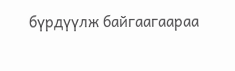бүрдүүлж байгаагаараа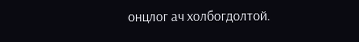онцлог ач холбогдолтой.